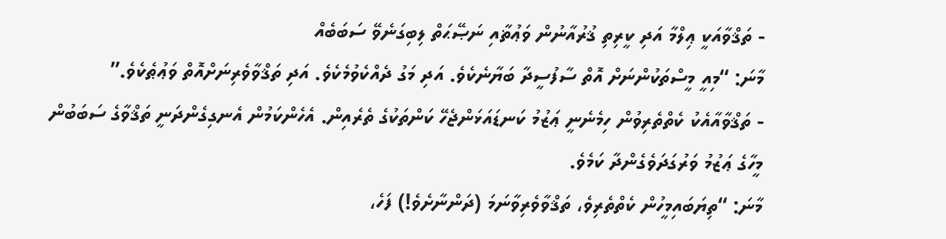- ތަޤްވާއަކީ ޢިލްމާ އަދި ކީރިތި ޤުރުއާނުން ވަޢުޡާއި ނަޞޭޙަތް ލިބިގަނެވޭ ސަބަބެއް
މާނަ: “މިއީ މީސްތަކުންނަށް އޮތް ސާފުސީދާ ބަޔާނެކެވެ. އަދި މަގު ދެއްކެވުމެކެވެ. އަދި ތަޤްވާވެރިނަށްއޮތް ވަޢުޠެކެވެ.”
- ތަޤްވާއާއެކު ކެތްތެރިވުން ހިމެނެނީ ޢަޒުމު ކަނޑައަޅަންޖެހޭ ކަންތަކުގެ ތެރެއިން. އެހެންކަމުން އެނގިގެންދަނީ ތަޤްވާގެ ސަބަބުން މީހާގެ ޢަޒުމު ވަރުގަދަވެގެންދާ ކަމެވެ.
މާނަ: “ތިޔަބައިމީހުން ކެތްތެރިވެ، ތަޤްވާވެރިވާނަމަ (ދަންނާށެވެ!) ފަހެ،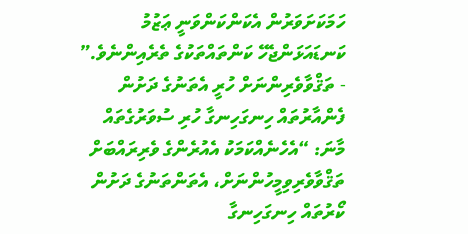ހަމަކަށަވަރުން އެކަންކަންވަނީ ޢަޒުމު ކަނޑައަޅަންޖެހޭ ކަންތައްތަކުގެ ތެރެއިންނެވެ.”
- ތަޤްވާވެރިންނަށް ހުރީ އެތަނުގެ ދަށުން ފެންއާރުތައް ހިނގަހިނގާ ހުރި ސުވަރުގެތައް
މާނަ: “އެހެނެއްކަމަކު އެއުރެންގެ ވެރިރައްބަށް ތަޤްވާވެރިވިމީހުންނަށް، އެތަންތަނުގެ ދަށުން ކޯރުތައް ހިނގަހިނގާ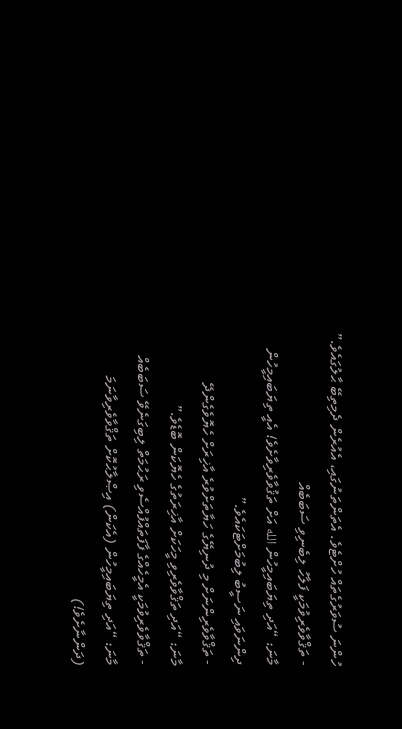ހުންނަ ސުވަރުގެތައް ހުށްޓެވެ. އެތަންތަނުގައި، އެއުރެން ދެމިތިބޭ ޙާލުގައެވެ.”
- ތަޤްވާވެރިވުމަކީ ފަލާހު ލިބެނިވި ސަބަބެއް
މާނަ: “އަދި ތިޔަބައިމީހުން الله އަށް ތަޤުވާވެރިވާށެވެ! އެއީ ތިޔަބައިމީހުން ދިންނަވައި ނަސީބު ލިބުމަށްޓަކައެވެ.”
- ތަޤްވާވެރިންނަށް މި ދުނިޔޭގެ ހަޔާތަށްވުރެ އާޚިރަށް ހެޔޮވެގެންދޭ
މާނަ: “އަދި ތަޤްވާވެރިވި މީހަކަށް އާޚިރަތުގެ ހެޔޮކަން ބޮޑެވެ.”
- ތަޤްވާވެރިވުމަކީ އެމީހެއްގެ ފާފަތައްފުއްސެވި ރަޙުމަތް ލިބިގަނެވޭ ސަބަބެއް
މާނަ: “އަދި ތިޔަބައިމީހުން (އެކަން) އިޞްލާޙުކޮށް ތަޤްވާވެރިވާނަމަ (ދަންނާށެވެ!)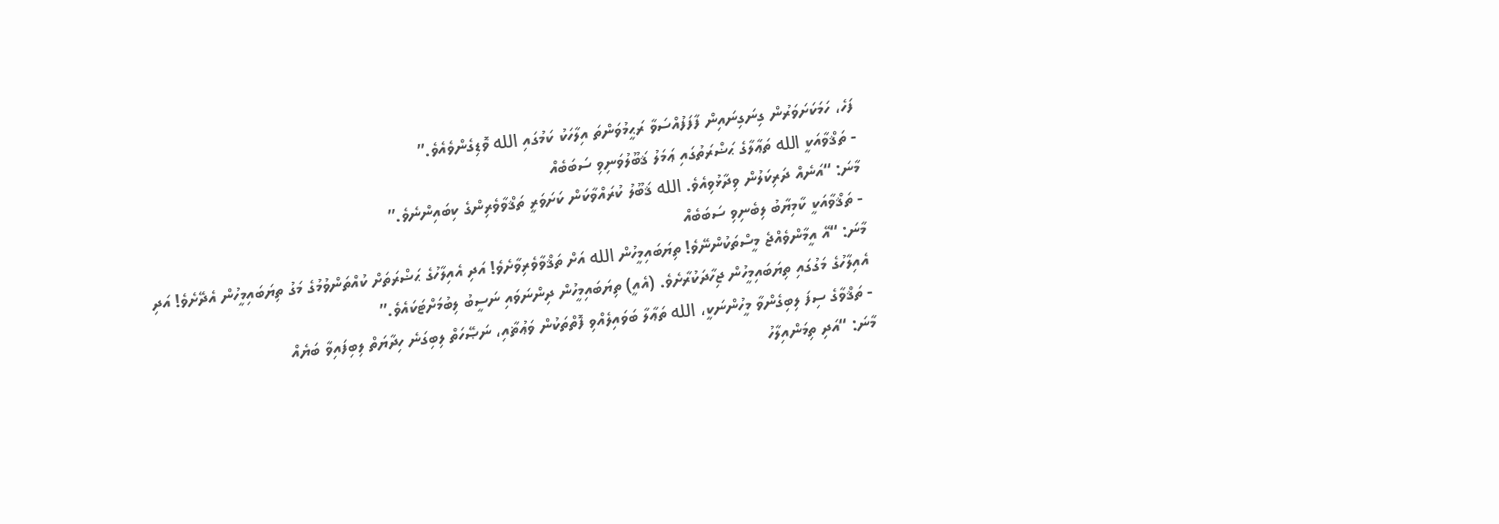ފަހެ، ހަމަކަށަވަރުން ގިނަގިނައިން ފާފަފުއްސަވާ ރަޙީމުވަންތަ އިލާހަކު ކަމުގައި الله ވޮޑިގެންވެއެވެ.”
- ތަޤްވާއަކީ الله ތަޢާލާގެ ޙަޟްރަތުގައި ޢަމަލު ޤަބޫލުވަނިވި ސަބަބެއް
މާނަ: “އަނެއް ދަރިކަލުން ވިދާޅުވިއެވެ. الله ޤަބޫލު ކުރައްވާކަން ކަށަވަރީ ތަޤްވާވެރިންގެ ކިބައިންނެވެ.”
- ތަޤްވާއަކީ ކާމިޔާބު ލިބެނިވި ސަބަބެއް
މާނަ: “އޭ އީމާންވެއްޖެ މީސްތަކުންނޭވެ! ތިޔަބައިމީހުން الله އަށް ތަޤްވާވެރިވާށެވެ! އަދި އެއިލާހުގެ ޙަޟްރަތަށް ކުއްތަންވުމުގެ މަގު ތިޔަބައިމީހުން އެދޭށެވެ! އަދި އެއިލާހުގެ މަގުގައި ތިޔަބައިމީހުން ޖިހާދަކުރާށެވެ. (އެއީ) ތިޔަބައިމީހުން ދިންނަވައި ނަސީބު ލިބުމަށްޓަކައެވެ.”
- ތަޤްވާގެ ސިފަ ލިބިގެންވާ މީހުންނަކީ، الله ތަޢާލާ ބަވައިލެއްވި ފޮތްތަކުން ވަޢުޡާއި، ނަޞޭހަތް ލިބިގަނެ ހިދާޔަތް ލިބިފައިވާ ބަޔެއް
މާނަ: “އަދި ތިމަންއިލާހު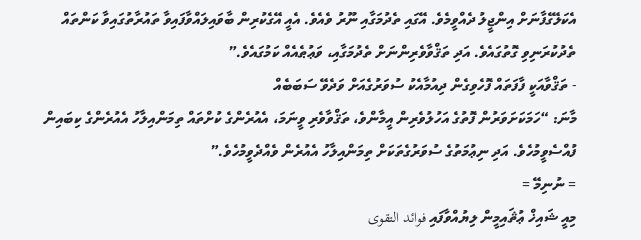އެކަލޭގެފާނަށް އިންޖީލު ދެއްވީމެވެ. އޭގައި ތެދުމަގާއި ނޫރު ވެއެވެ. އެއީ އޭގެކުރިން ބާވައިލައްވާފައިވާ ތައުރާތުގައިވާ ކަންތައް ތެދުކުރަނިވި ގޮތުގައެވެ. އަދި ތަޤްވާވެރިންނަށް ތެދުމަގާއި، ވަޢުޠެއެއް ކަމުގައެވެ.”
- ތަޤްވާއަކީ ފާފަތައް ފޮހެވިގެން ދިއުމާއެކު ސުވަރުގެއަށް ވަދެވޭ ސަބަބެއް
މާނަ: “ހަމަކަށަވަރުން ފޮތުގެ އަހުލުވެރިން އީމާންވެ، ތަޤްވާވެރި ވީނަމަ، އެއުރެންގެ ކުށްތައް ތިމަންއިލާހު އެއުރެންގެ ކިބައިން ފުއްސެވީމުހެވެ. އަދި ނިޢުމަތުގެ ސުވަރުގެތަކަށް ތިމަންއިލާހު އެއުރެން ވެއްދެވީމުހެވެ.”
= ނުނިމޭ =
މިއީ ޝައިޚް ޢުޘައިމީން ލިޔުއްވާފައި فوائد التقوى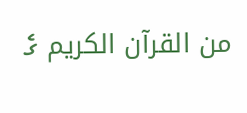من القرآن الكريم ގެ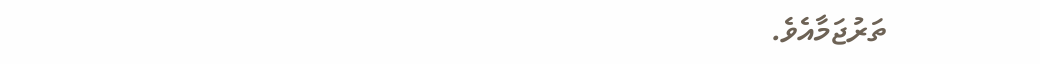ތަރުޖަމާއެވެ.